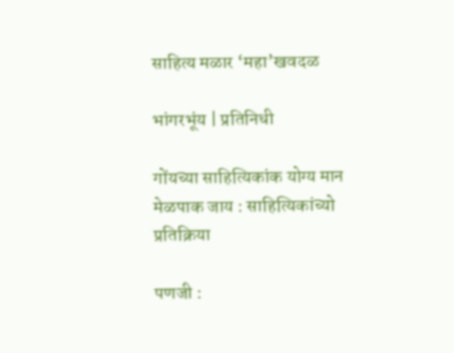साहित्य मळार ‘महा’खवदळ

भांगरभूंय | प्रतिनिधी

गोंयच्या साहित्यिकांक योग्य मान मेळपाक जाय : साहित्यिकांच्यो प्रतिक्रिया

पणजी :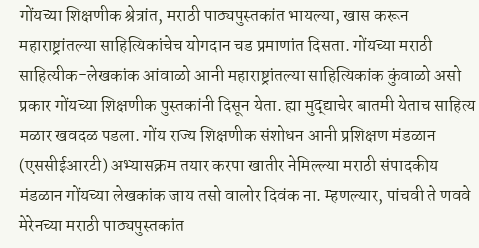गोंयच्या शिक्षणीक श्रेत्रांत, मराठी पाठ्यपुस्तकांत भायल्या, खास करून महाराष्ट्रांतल्या साहित्यिकांचेच योगदान चड प्रमाणांत दिसता. गोंयच्या मराठी साहित्यीक-लेखकांक आंवाळो आनी महाराष्ट्रांतल्या साहित्यिकांक कुंवाळो असो प्रकार गोंयच्या शिक्षणीक पुस्तकांनी दिसून येता. ह्या मुद्द्याचेर बातमी येताच साहित्य मळार खवदळ पडला. गोंय राज्य शिक्षणीक संशोधन आनी प्रशिक्षण मंडळान (एससीईआरटी) अभ्यासक्रम तयार करपा खातीर नेमिल्ल्या मराठी संपादकीय मंडळान गोंयच्या लेखकांक जाय तसो वालोर दिवंक ना. म्हणल्यार, पांचवी ते णववे मेरेनच्या मराठी पाठ्यपुस्तकांत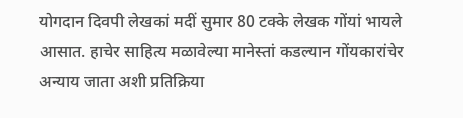योगदान दिवपी लेखकां मदीं सुमार 80 टक्के लेखक गोंयां भायले आसात. हाचेर साहित्य मळावेल्या मानेस्तां कडल्यान गोंयकारांचेर अन्याय जाता अशी प्रतिक्रिया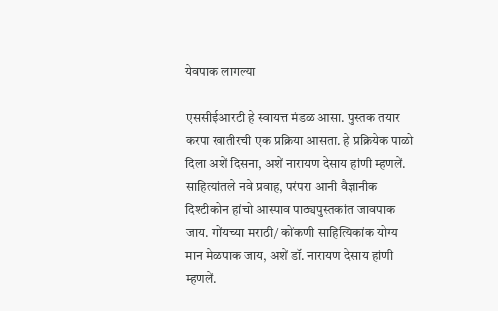येवपाक लागल्या

एससीईआरटी हे स्वायत्त मंडळ आसा. पुस्तक तयार करपा खातीरची एक प्रक्रिया आसता. हे प्रक्रियेक पाळो दिला अशें दिसना, अशें नारायण देसाय हांणी म्हणलें. साहित्यांतले नवे प्रवाह, परंपरा आनी वैज्ञानीक दिश्टीकोन हांचो आस्पाव पाठ्यपुस्तकांत जावपाक जाय. गोंयच्या मराठी/ कोंकणी साहित्यिकांक योग्य मान मेळपाक जाय, अशें डॉ. नारायण देसाय हांणी म्हणलें.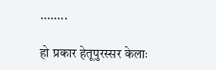……..

हो प्रकार हेतूपुरस्सर केलाः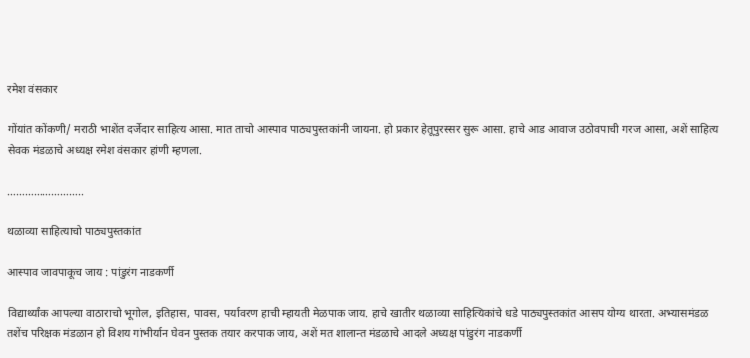रमेश वंसकार

गोंयांत कोंकणी/ मराठी भाशेंत दर्जेदार साहित्य आसा. मात ताचो आस्पाव पाठ्यपुस्तकांनी जायना. हो प्रकार हेतूपुरस्सर सुरू आसा. हाचे आड आवाज उठोवपाची गरज आसा, अशें साहित्य सेवक मंडळाचे अध्यक्ष रमेश वंसकार हांणी म्हणला.

……………………..

थळाव्या साहित्याचो पाठ्यपुस्तकांत

आस्पाव जावपाकूच जाय : पांडुरंग नाडकर्णी

विद्यार्थ्यांक आपल्या वाठाराचो भूगोल, इतिहास, पावस, पर्यावरण हाची म्हायती मेळपाक जाय. हाचे खातीर थळाव्या साहित्यिकांचे धडे पाठ्यपुस्तकांत आसप योग्य थारता. अभ्यासमंडळ तशेंच परिक्षक मंडळान हो विशय गांभीर्यान घेवन पुस्तक तयार करपाक जाय, अशें मत शालान्त मंडळाचे आदले अध्यक्ष पांडुरंग नाडकर्णी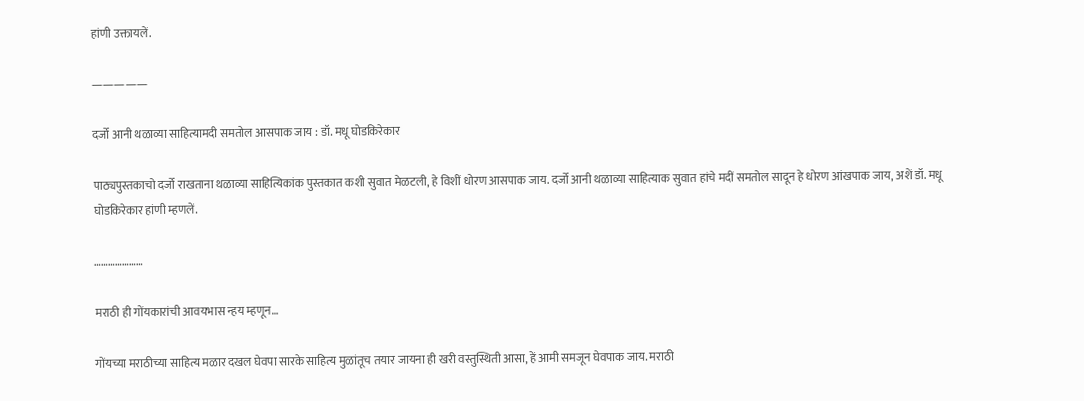हांणी उक्तायलें.

—————

दर्जो आनी थळाव्या साहित्यामदी समतोल आसपाक जाय : डॉ. मधू घोडकिरेकार

पाठ्यपुस्तकाचो दर्जो राखताना थळाव्या साहित्यिकांक पुस्तकात कशी सुवात मेळटली, हे विशीं धोरण आसपाक जाय. दर्जो आनी थळाव्या साहित्याक सुवात हांचे मदीं समतोल सादून हे धोरण आंखपाक जाय, अशें डॉ. मधू घोडकिरेकार हांणी म्हणलें.

…………………

मराठी ही गोंयकारांची आवयभास न्हय म्हणून…

गोंयच्या मराठीच्या साहित्य मळार दखल घेवपा सारके साहित्य मुळांतूच तयार जायना ही खरी वस्तुस्थिती आसा, हें आमी समजून घेवपाक जाय. मराठी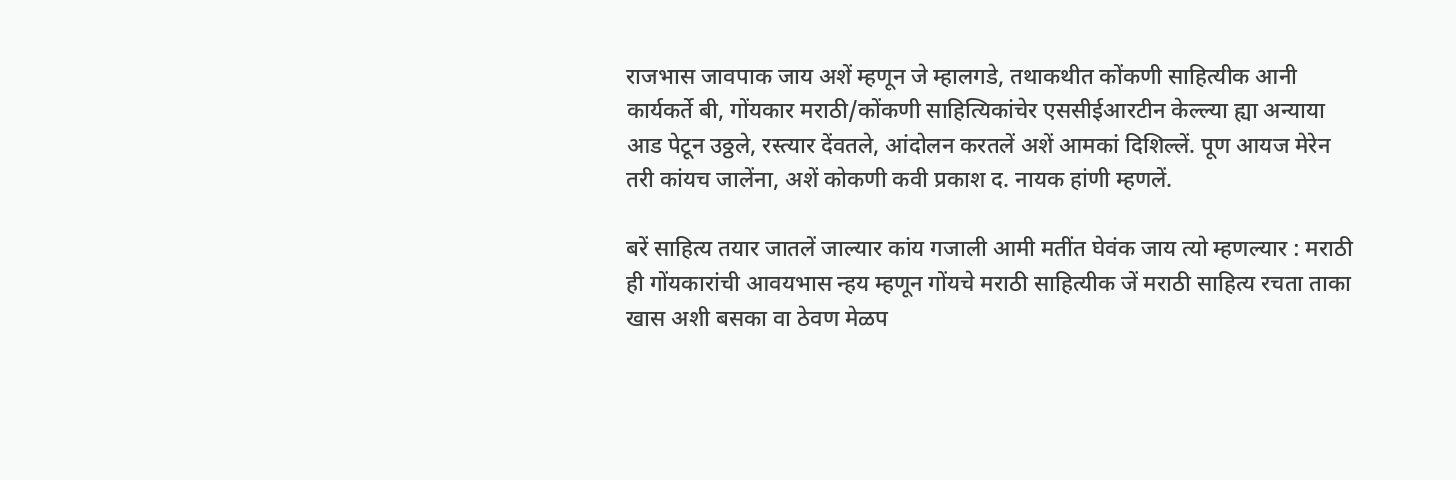राजभास जावपाक जाय अशें म्हणून जे म्हालगडे, तथाकथीत कोंकणी साहित्यीक आनी कार्यकर्ते बी, गोंयकार मराठी/कोंकणी साहित्यिकांचेर एससीईआरटीन केल्ल्या ह्या अन्याया आड पेटून उठ्ठले, रस्त्यार देंवतले, आंदोलन करतलें अशें आमकां दिशिल्लें. पूण आयज मेरेन तरी कांयच जालेंना, अशें कोकणी कवी प्रकाश द. नायक हांणी म्हणलें.

बरें साहित्य तयार जातलें जाल्यार कांय गजाली आमी मतींत घेवंक जाय त्यो म्हणल्यार : मराठी ही गोंयकारांची आवयभास न्हय म्हणून गोंयचे मराठी साहित्यीक जें मराठी साहित्य रचता ताका खास अशी बसका वा ठेवण मेळप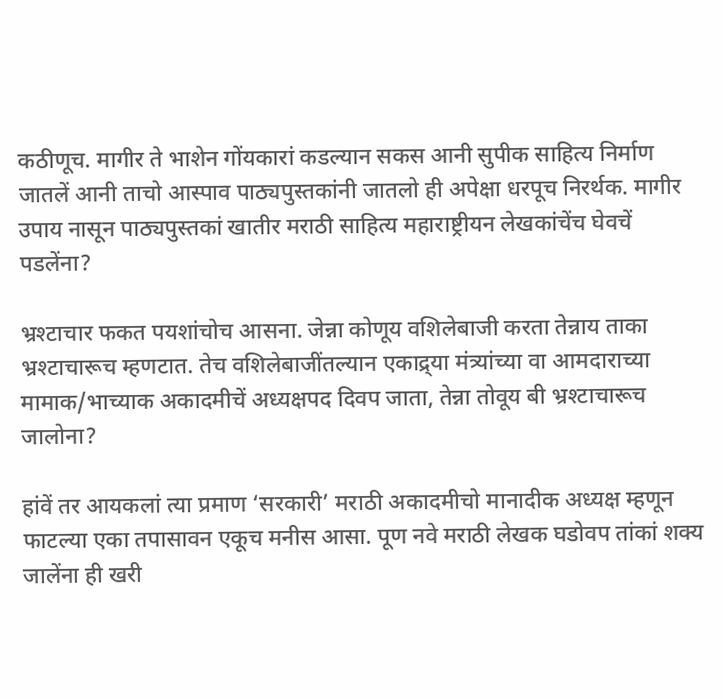कठीणूच. मागीर ते भाशेन गोंयकारां कडल्यान सकस आनी सुपीक साहित्य निर्माण जातलें आनी ताचो आस्पाव पाठ्यपुस्तकांनी जातलो ही अपेक्षा धरपूच निरर्थक. मागीर उपाय नासून पाठ्यपुस्तकां खातीर मराठी साहित्य महाराष्ट्रीयन लेखकांचेंच घेवचें पडलेंना?

भ्रश्टाचार फकत पयशांचोच आसना. जेन्ना कोणूय वशिलेबाजी करता तेन्नाय ताका भ्रश्टाचारूच म्हणटात. तेच वशिलेबाजींतल्यान एकाद्र्या मंत्र्यांच्या वा आमदाराच्या मामाक/भाच्याक अकादमीचें अध्यक्षपद दिवप जाता, तेन्ना तोवूय बी भ्रश्टाचारूच जालोना?

हांवें तर आयकलां त्या प्रमाण ‘सरकारी’ मराठी अकादमीचो मानादीक अध्यक्ष म्हणून फाटल्या एका तपासावन एकूच मनीस आसा. पूण नवे मराठी लेखक घडोवप तांकां शक्य जालेंना ही खरी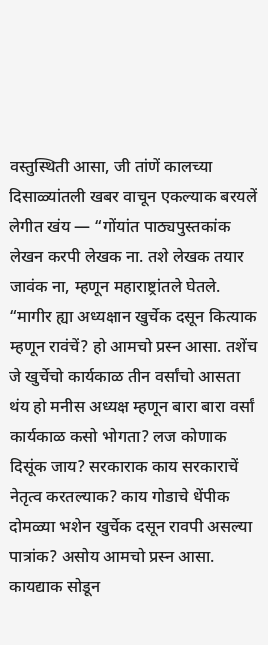वस्तुस्थिती आसा, जी तांणें कालच्या दिसाळ्यांतली खबर वाचून एकल्याक बरयलें लेगीत खंय — “गोंयांत पाठ्यपुस्तकांक लेखन करपी लेखक ना. तशे लेखक तयार जावंक ना, म्हणून महाराष्ट्रांतले घेतले. “मागीर ह्या अध्यक्षान खुर्चेक दसून कित्याक म्हणून रावंचें? हो आमचो प्रस्न आसा. तशेंच जे खुर्चेचो कार्यकाळ तीन वर्सांचो आसता थंय हो मनीस अध्यक्ष म्हणून बारा बारा वर्सां कार्यकाळ कसो भोगता? लज कोणाक दिसूंक जाय? सरकाराक काय सरकाराचें नेतृत्व करतल्याक? काय गोडाचे धेंपीक दोमळ्या भशेन खुर्चेक दसून रावपी असल्या पात्रांक? असोय आमचो प्रस्न आसा. कायद्याक सोडून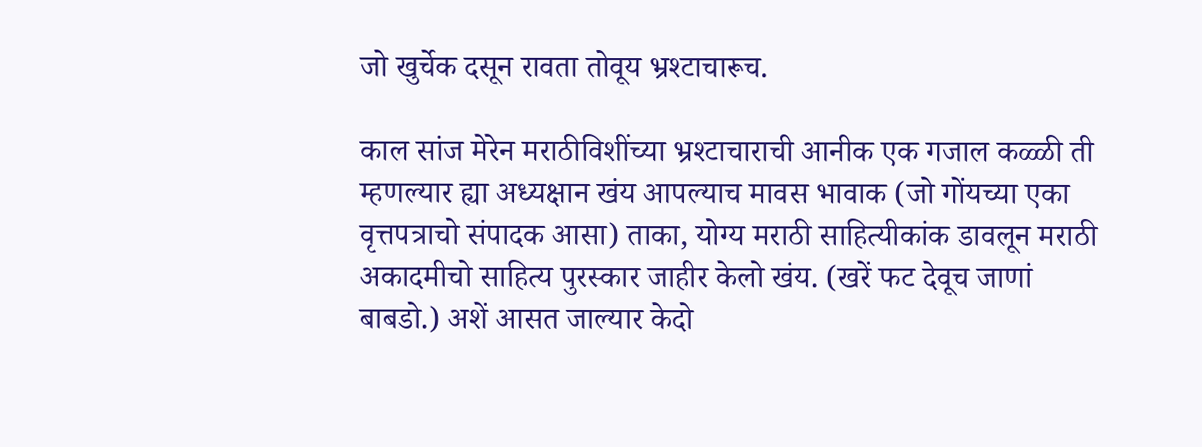जो खुर्चेक दसून रावता तोवूय भ्रश्टाचारूच.

काल सांज मेरेन मराठीविशींच्या भ्रश्टाचाराची आनीक एक गजाल कळ्ळी ती म्हणल्यार ह्या अध्यक्षान खंय आपल्याच मावस भावाक (जो गोंयच्या एका वृत्तपत्राचो संपादक आसा) ताका, योग्य मराठी साहित्यीकांक डावलून मराठी अकादमीचो साहित्य पुरस्कार जाहीर केलो खंय. (खरें फट देवूच जाणां बाबडो.) अशें आसत जाल्यार केदो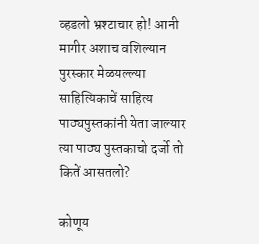व्हडलो भ्रश्टाचार हो! आनी मागीर अशाच वशिल्यान पुरस्कार मेळयल्ल्या साहित्यिकाचें साहित्य पाठ्यपुस्तकांनी येता जाल्यार त्या पाठ्य पुस्तकाचो दर्जो तो कितें आसतलो?

कोणूय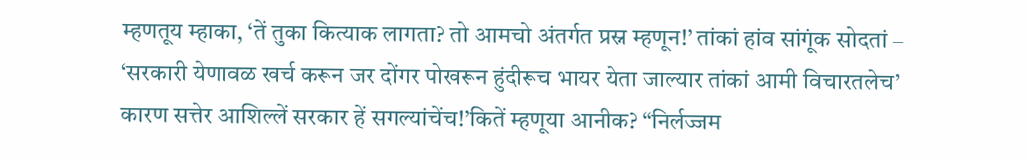म्हणतूय म्हाका, ‘तें तुका कित्याक लागता? तो आमचो अंतर्गत प्रस्न म्हणून!’ तांकां हांव सांगूंक सोदतां – ‘सरकारी येणावळ खर्च करून जर दोंगर पोखरून हुंदीरूच भायर येता जाल्यार तांकां आमी विचारतलेच’ कारण सत्तेर आशिल्लें सरकार हें सगल्यांचेंच!’कितें म्हणूया आनीक? “निर्लज्जम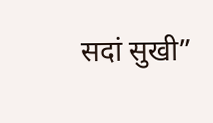सदां सुखी”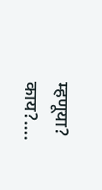म्हणूया? काय?….